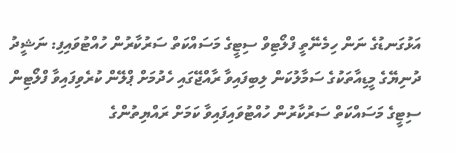އަޅުގަނޑުގެ ނަން ހިމެނޭތީ ފްލޯޓިވް ސިޓީގެ މަސައްކަތް ސަރުކާރުން ހުއްޓުވައިފި: ނަޝީދު
ދުނިޔޭގެ މީޑިއާތަކުގެ ސަމާލުކަން ލިބިފައިވާ ރާއްޖޭގައި ހެދުމަށް ޕްލޭން ކުރެވިފައިވާ ފްލޯޓިން ސިޓީގެ މަސައްކަތް ސަރުކާރުން ހުއްޓުވައިފައިވާ ކަމަށް ރައްޔިތުންގެ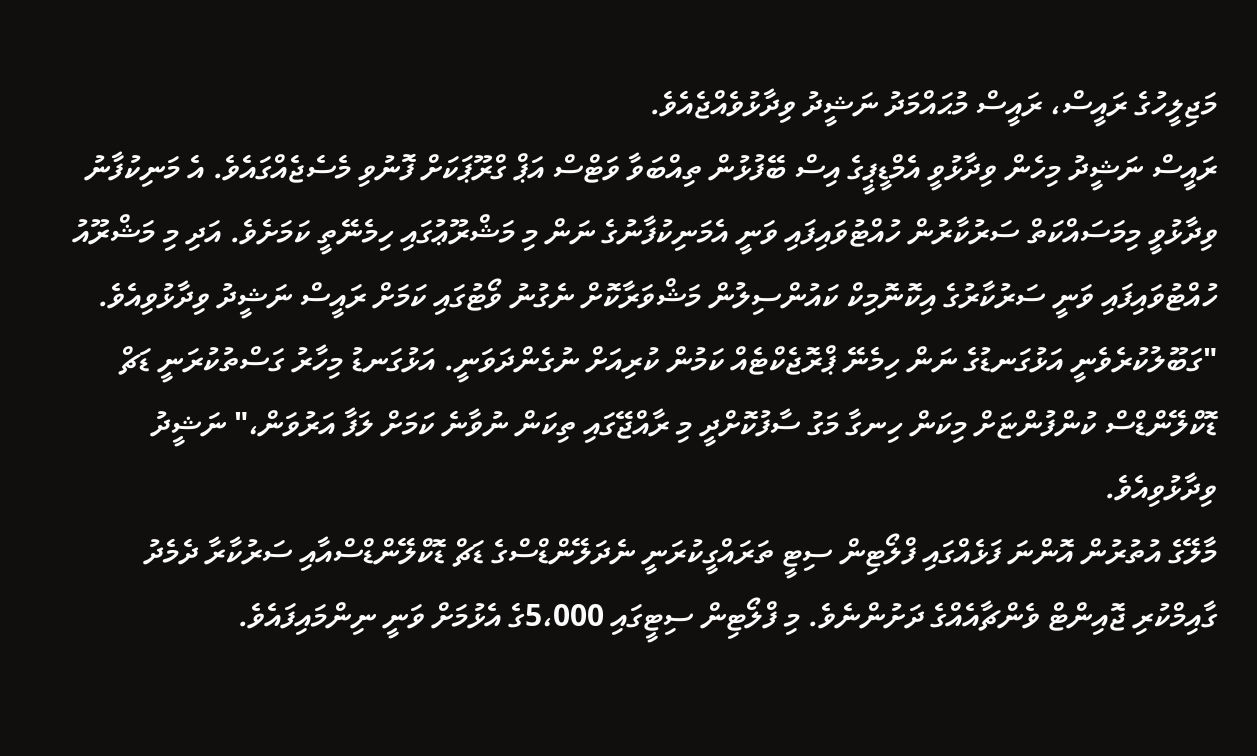މަޖިލީހުގެ ރައީސް، ރައީސް މުޙައްމަދު ނަޝީދު ވިދާޅުވެއްޖެއެވެ.
ރައީސް ނަޝީދު މިހެން ވިދާޅުވީ އެމްޑީޕީގެ އިސް ބޭފުޅުން ތިއްބަވާ ވަޓްސް އަޕް ގްރޫޕަކަށް ފޮނުވި މެސެޖެއްގައެވެ. އެ މަނިކުފާނު ވިދާޅުވީ މިމަސައްކަތް ސަރުކާރުން ހުއްޓުވައިފައި ވަނީ އެމަނިކުފާނުގެ ނަން މި މަޝްރޫޢުގައި ހިމެނޭތީ ކަމަށެވެ. އަދި މި މަޝްރޫއު ހުއްޓުވައިފައި ވަނީ ސަރުކާރުގެ އިކޮނޮމިކް ކައުންސިލުން މަޝްވަރާކޮށް ނެގުނު ވޯޓުގައި ކަމަށް ރައީސް ނަޝީދު ވިދާޅުވިއެވެ.
"ގަބޫލުކުރެވެނީ އަޅުގަނޑުގެ ނަން ހިމެނޭ ޕްރޮޖެކްޓެއް ކަމުން ކުރިއަށް ނުގެންދަވަނީ. އަޅުގަނޑު މިހާރު ގަސްތުކުރަނީ ޑަޗް ޑޮކްލޭންޑްސް ކުންފުންޏަށް މިކަން ހިނގާ މަގު ސާފުކޮށްދީ މި ރާއްޖޭގައި ތިކަން ނުވާނެ ކަމަށް ލަފާ އަރުވަން،" ނަޝީދު ވިދާޅުވިއެވެ.
މާލޭގެ އުތުރުން އޮންނަ ފަޅެއްގައި ފްލޯޓިން ސިޓީ ތަރައްގީކުރަނީ ނެދަލޭންޑްސްގެ ޑަޗް ޑޮކްލޭންޑްސްއާއި ސަރުކާރާ ދެމެދު ގާއިމްކުރި ޖޮއިންޓް ވެންޗާއެއްގެ ދަށުންނެވެ. މި ފްލޯޓިން ސިޓީގައި 5،000ގެ އެޅުމަށް ވަނީ ނިންމައިފައެވެ.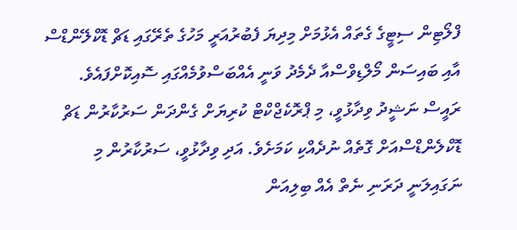ފްލޯޓިން ސިޓީގެ ގެތައް އެޅުމަށް މިދިޔަ ފެބުރުއަރީ މަހުގެ ތެރޭގައި ޑަޗް ޑޮކްލޭންޑްސް އާއި ބައިސަން މޯލްޑިވްސްއާ ދެމެދު ވަނީ އެއްބަސްވުމެއްގައި ސޮއިކޮށްފައެވެ.
ރައީސް ނަޝީދު ވިދާޅުވީ، މި ޕްރޮކެޖްކްޓް ކުރިޔަށް ގެންދަން ސަރުކާރުން ޑަޗް ޑޮކްލެންޑްސްއަށް ގޮތެއް ނުދެއްކި ކަމަށެވެ. އަދި ވިދާޅުވީ، ސަރުކާރުން މި ނަގައިލަނީ ދަރަނި ނެތް އެއް ބިލިއަން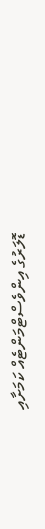ޑޮލަރުގެ އިންވެސްޓްމަންޓެއް ކަމަށާއި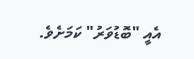އެއީ "ބޮޑުވަރު" ކަމަށެވެ.